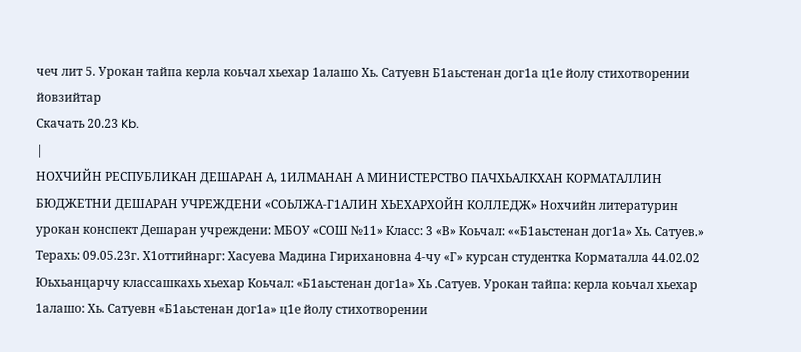чеч лит 5. Урокан тайпа керла коьчал хьехар 1алашо Хь. Сатуевн Б1аьстенан дог1а ц1е йолу стихотворении йовзийтар
Скачать 20.23 Kb.
|
НОХЧИЙН РЕСПУБЛИКАН ДЕШАРАН А, 1ИЛМАНАН А МИНИСТЕРСТВО ПАЧХЬАЛКХАН КОРМАТАЛЛИН БЮДЖЕТНИ ДЕШАРАН УЧРЕЖДЕНИ «СОЬЛЖА-Г1АЛИН ХЬЕХАРХОЙН КОЛЛЕДЖ» Нохчийн литературин урокан конспект Дешаран учреждени: МБОУ «СОШ №11» Класс: 3 «В» Коьчал: ««Б1аьстенан дог1а» Хь. Сатуев.» Терахь: 09.05.23г. Х1оттийнарг: Хасуева Мадина Гирихановна 4-чу «Г» курсан студентка Корматалла 44.02.02 Юьхьанцарчу классашкахь хьехар Коьчал: «Б1аьстенан дог1а» Хь .Сатуев. Урокан тайпа: керла коьчал хьехар 1алашо: Хь. Сатуевн «Б1аьстенан дог1а» ц1е йолу стихотворении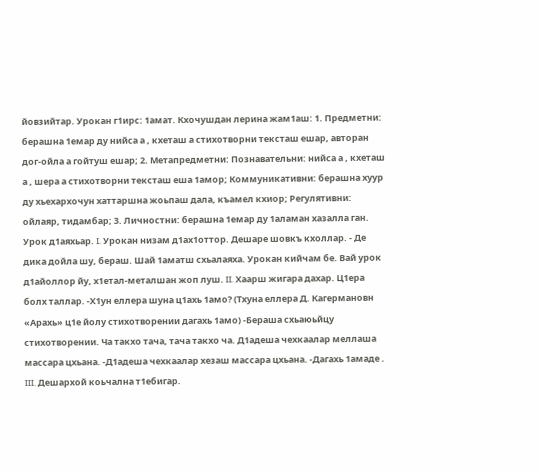йовзийтар. Урокан г1ирс: 1амат. Кхочушдан лерина жам1аш: 1. Предметни: берашна 1емар ду нийса а , кхеташ а стихотворни тексташ ешар, авторан дог-ойла а гойтуш ешар; 2. Метапредметни: Познавательни: нийса а , кхеташ а , шера а стихотворни тексташ еша 1амор; Коммуникативни: берашна хуур ду хьехархочун хаттаршна жоьпаш дала, къамел кхиор; Регулятивни: ойлаяр, тидамбар; 3. Личностни: берашна 1емар ду 1аламан хазалла ган. Урок д1аяхьар. I. Урокан низам д1ах1оттор. Дешаре шовкъ кхоллар. - Де дика дойла шу, бераш. Шай 1аматш схьалаяха. Урокан кийчам бе. Вай урок д1айоллор йу, х1етал-металшан жоп луш. II. Хаарш жигара дахар. Ц1ера болх таллар. -Х1ун еллера шуна ц1ахь 1амо? (Тхуна еллера Д. Кагермановн «Арахь» ц1е йолу стихотворении дагахь 1амо) -Бераша схьаюьйцу стихотворении. Ча такхо тача, тача такхо ча. Д1адеша чехкаалар меллаша массара цхьана. -Д1адеша чехкаалар хезаш массара цхьана. -Дагахь 1амаде . III. Дешархой коьчална т1ебигар.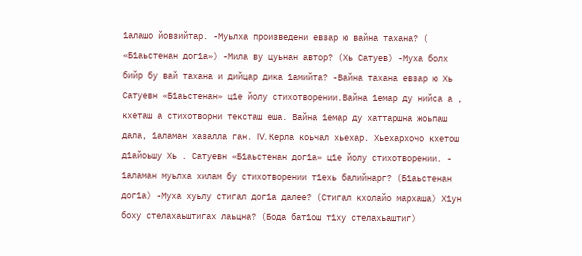1алашо йовзийтар. -Муьлха произведени евзар ю вайна тахана? ( «Б1аьстенан дог1а») -Мила ву цуьнан автор? (Хь Сатуев) -Муха болх бийр бу вай тахана и дийцар дика 1амийта? -Вайна тахана евзар ю Хь Сатуевн «Б1аьстенан» ц1е йолу стихотворении.Вайна 1емар ду нийса а , кхеташ а стихотворни тексташ еша. Вайна 1емар ду хаттаршна жоьпаш дала, 1аламан хазалла ган. IV. Керла коьчал хьехар. Хьехархочо кхетош д1айоьшу Хь . Сатуевн «Б1аьстенан дог1а» ц1е йолу стихотворении. - 1аламан муьлха хилам бу стихотворении т1ехь балийнарг? (Б1аьстенан дог1а) -Муха хуьлу стигал дог1а далее? (Стигал кхолайо мархаша) Х1ун боху стелахаьштигах лаьцна? (Бода бат1ош т1ху стелахьаштиг)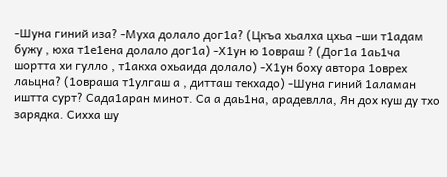-Шуна гиний иза? -Муха долало дог1а? (Цкъа хьалха цхьа –ши т1адам бужу , юха т1е1ена долало дог1а) -Х1ун ю 1овраш ? (Дог1а 1аь1ча шортта хи гулло , т1акха охьаида долало) -Х1ун боху автора 1оврех лаьцна? (1овраша т1улгаш а , дитташ текхадо) -Шуна гиний 1аламан иштта сурт? Сада1аран минот. Са а даь1на, арадевлла, Ян дох куш ду тхо зарядка. Сихха шу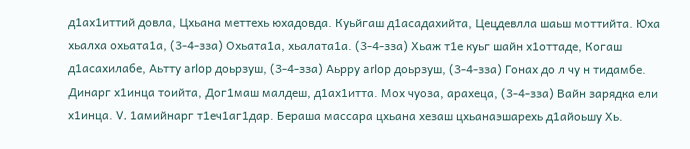д1ах1иттий довла, Цхьана меттехь юхадовда. Куьйгаш д1асадахийта, Цецдевлла шаьш моттийта. Юха хьалха охьата1а, (3-4-зза) Охьата1а, хьалата1а. (3-4-зза) Хьаж т1е куьг шайн х1оттаде, Когаш д1асахилабе, Аьтту arlop доьрзуш, (3-4-зза) Аьрру arlop доьрзуш, (3-4-зза) Гонах до л чу н тидамбе. Динарг х1инца тоийта, Дог1маш малдеш, д1ах1итта. Мох чуоза, арахеца, (3-4-зза) Вайн зарядка ели х1инца. V. 1амийнарг т1еч1аг1дар. Бераша массара цхьана хезаш цхьанаэшарехь д1айоьшу Хь.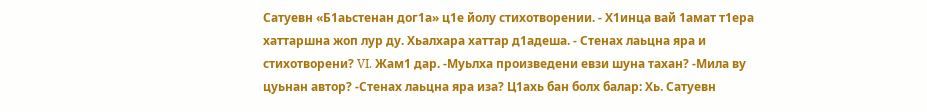Сатуевн «Б1аьстенан дог1а» ц1е йолу стихотворении. - Х1инца вай 1амат т1ера хаттаршна жоп лур ду. Хьалхара хаттар д1адеша. - Стенах лаьцна яра и стихотворени? VI. Жам1 дар. -Муьлха произведени евзи шуна тахан? -Мила ву цуьнан автор? -Стенах лаьцна яра иза? Ц1ахь бан болх балар: Хь. Сатуевн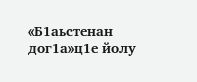«Б1аьстенан дог1а»ц1е йолу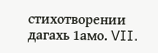стихотворении дагахь 1амо. VII.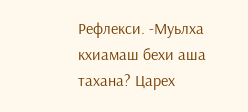Рефлекси. -Муьлха кхиамаш бехи аша тахана? Царех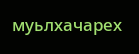муьлхачарех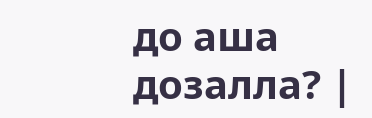до аша дозалла? |